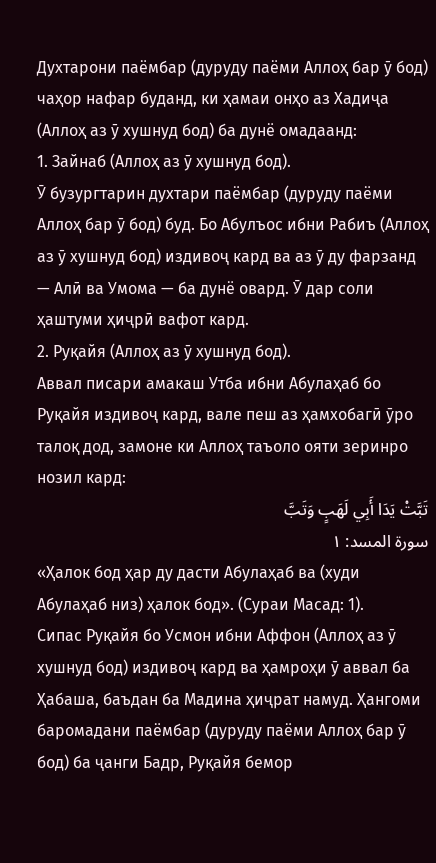Духтарони паёмбар (дуруду паёми Аллоҳ бар ӯ бод) чаҳор нафар буданд, ки ҳамаи онҳо аз Хадиҷа (Аллоҳ аз ӯ хушнуд бод) ба дунё омадаанд:
1. Зайнаб (Аллоҳ аз ӯ хушнуд бод).
Ӯ бузургтарин духтари паёмбар (дуруду паёми Аллоҳ бар ӯ бод) буд. Бо Абулъос ибни Рабиъ (Аллоҳ аз ӯ хушнуд бод) издивоҷ кард ва аз ӯ ду фарзанд — Алӣ ва Умома — ба дунё овард. Ӯ дар соли ҳаштуми ҳиҷрӣ вафот кард.
2. Руқайя (Аллоҳ аз ӯ хушнуд бод).
Аввал писари амакаш Утба ибни Абулаҳаб бо Руқайя издивоҷ кард, вале пеш аз ҳамхобагӣ ӯро талоқ дод, замоне ки Аллоҳ таъоло ояти зеринро нозил кард:
تَبَّتْ يَدَا أَبِي لَهَبٍ وَتَبَّ
سورة المسد: ١
«Ҳалок бод ҳар ду дасти Абулаҳаб ва (худи Абулаҳаб низ) ҳалок бод». (Сураи Масад: 1).
Сипас Руқайя бо Усмон ибни Аффон (Аллоҳ аз ӯ хушнуд бод) издивоҷ кард ва ҳамроҳи ӯ аввал ба Ҳабаша, баъдан ба Мадина ҳиҷрат намуд. Ҳангоми баромадани паёмбар (дуруду паёми Аллоҳ бар ӯ бод) ба ҷанги Бадр, Руқайя бемор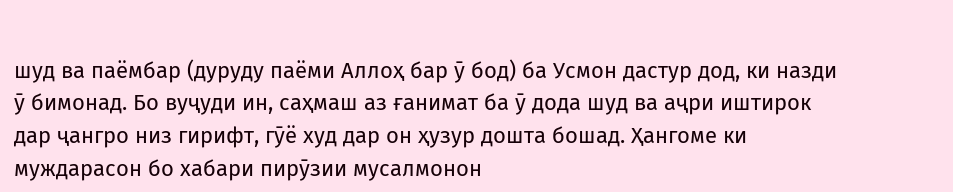шуд ва паёмбар (дуруду паёми Аллоҳ бар ӯ бод) ба Усмон дастур дод, ки назди ӯ бимонад. Бо вуҷуди ин, саҳмаш аз ғанимат ба ӯ дода шуд ва аҷри иштирок дар ҷангро низ гирифт, гӯё худ дар он ҳузур дошта бошад. Ҳангоме ки муждарасон бо хабари пирӯзии мусалмонон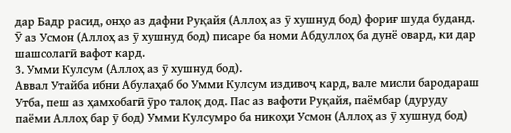дар Бадр расид, онҳо аз дафни Руқайя (Аллоҳ аз ӯ хушнуд бод) фориғ шуда буданд. Ӯ аз Усмон (Аллоҳ аз ӯ хушнуд бод) писаре ба номи Абдуллоҳ ба дунё овард, ки дар шашсолагӣ вафот кард.
3. Умми Кулсум (Аллоҳ аз ӯ хушнуд бод).
Аввал Утайба ибни Абулаҳаб бо Умми Кулсум издивоҷ кард, вале мисли бародараш Утба, пеш аз ҳамхобагӣ ӯро талоқ дод. Пас аз вафоти Руқайя, паёмбар (дуруду паёми Аллоҳ бар ӯ бод) Умми Кулсумро ба никоҳи Усмон (Аллоҳ аз ӯ хушнуд бод)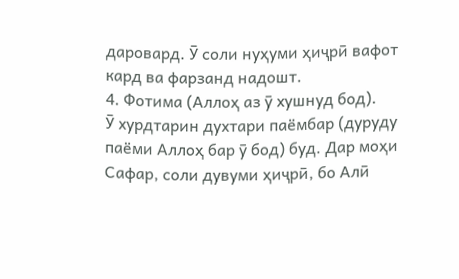даровард. Ӯ соли нуҳуми ҳиҷрӣ вафот кард ва фарзанд надошт.
4. Фотима (Аллоҳ аз ӯ хушнуд бод).
Ӯ хурдтарин духтари паёмбар (дуруду паёми Аллоҳ бар ӯ бод) буд. Дар моҳи Сафар, соли дувуми ҳиҷрӣ, бо Алӣ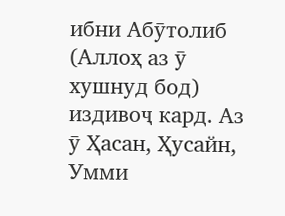ибни Абӯтолиб (Аллоҳ аз ӯ хушнуд бод) издивоҷ кард. Аз ӯ Ҳасан, Ҳусайн, Умми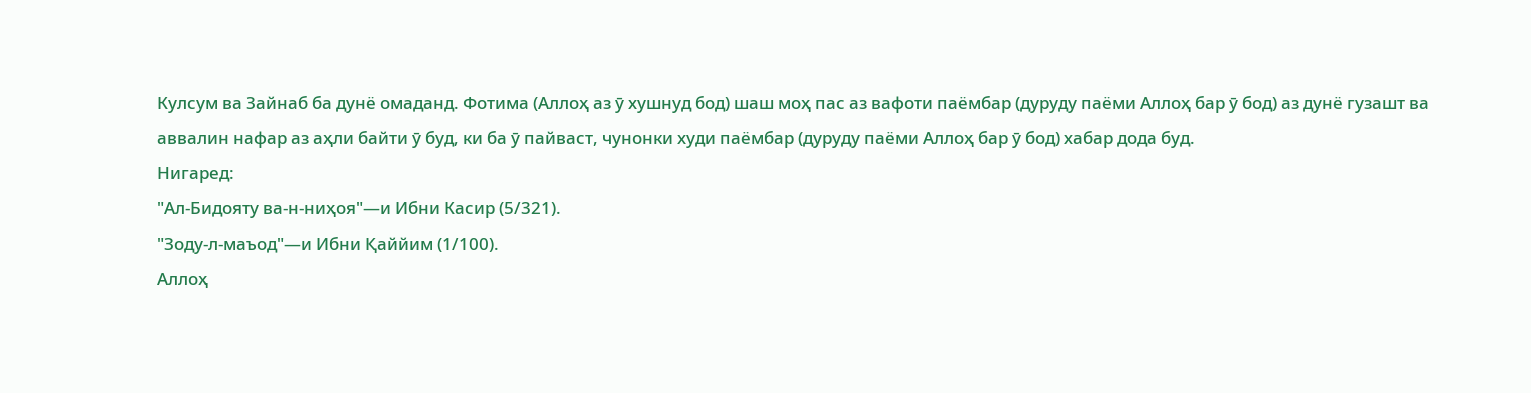Кулсум ва Зайнаб ба дунё омаданд. Фотима (Аллоҳ аз ӯ хушнуд бод) шаш моҳ пас аз вафоти паёмбар (дуруду паёми Аллоҳ бар ӯ бод) аз дунё гузашт ва аввалин нафар аз аҳли байти ӯ буд, ки ба ӯ пайваст, чунонки худи паёмбар (дуруду паёми Аллоҳ бар ӯ бод) хабар дода буд.
Нигаред:
"Ал-Бидояту ва-н-ниҳоя"—и Ибни Касир (5/321).
"Зоду-л-маъод"—и Ибни Қаййим (1/100).
Аллоҳ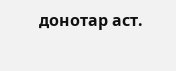донотар аст.